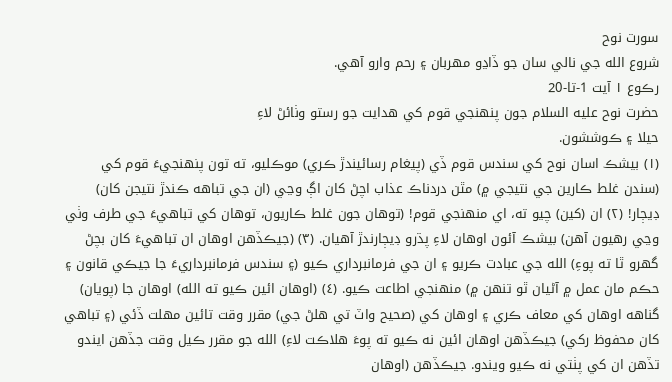سورت نوح
شروع الله جي نالي سان جو ڏاڍو مهربان ۽ رحم وارو آهي.
رڪوع ١ آيت 1-تا-20
حضرت نوح عليه السلام جون پنهنجي قوم کي هدايت جو رستو وٺائڻ لاءِ
حيلا ۽ ڪوششون.
(١) بيشڪ اسان نوح کي سندس قوم ڏي (پيغام رسائيندڙ ڪري) موڪليو، ته تون پنهنجيءَ قوم کي (سندن غلط ڪارين جي نتيجي ۾) مٿن دردناڪ عذاب اچڻ کان اڳ وڃي (ان جي تباهه ڪندڙ نتيجن کان) ڊيڄار! (٢) ان (کين) چيو ته، اي منهنجي قوم! (توهان جون غلط ڪاريون، توهان کي تباهيءَ جي طرف وٺي وڃي رهيون آهن) بيشڪ آئون اوهان لاءِ پڌرو ڊيڄارندڙ آهيان. (٣) (جيڪڏهن اوهان ان تباهيءَ کان بچڻ گهرو ٿا ته پوءِ) الله جي عبادت ڪريو ۽ ان جي فرمانبرداري ڪيو (۽ سندس فرمانبرداريءَ جا جيڪي قانون ۽ حڪم مان عمل ۾ آڻيان ٿو تنهن ۾) منهنجي اطاعت ڪيو. (٤) (اوهان ائين ڪيو ته الله) اوهان جا (پويان) گناهه اوهان کي معاف ڪري ۽ اوهان کي (صحيح واٽ تي هلڻ جي) مقرر وقت تائين مهلت ڏئي (۽ تباهي کان محفوظ رکي) جيڪڏهن اوهان ائين نه ڪيو ته پوءَ هلاڪت لاءِ) الله جو مقرر ڪيل وقت جڏهن ايندو تڏهن ان کي پٺتي نه ڪيو ويندو. جيڪڏهن (اوهان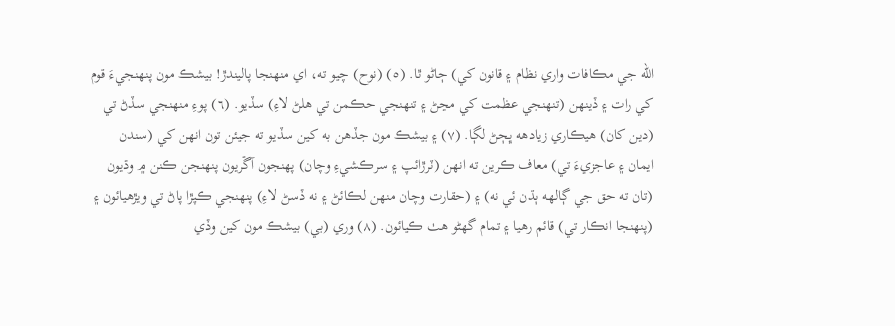الله جي مڪافات واري نظام ۽ قانون کي) ڄاڻو ٿا. (٥) (نوح) چيو ته، اي منهنجا پاليندڙ! بيشڪ مون پنهنجيءَ قوم کي رات ۽ ڏينهن (تنهنجي عظمت کي مڃڻ ۽ تنهنجي حڪمن تي هلڻ لاءِ) سڏيو. (٦) پوءِ منهنجي سڏڻ تي (دين کان) هيڪاري زيادهه ڀڄڻ لڳا. (٧) ۽ بيشڪ مون جڏهن به کين سڏيو ته جيئن تون انهن کي (سندن ايمان ۽ عاجزيءَ تي) معاف ڪرين ته انهن (ٽرڙائپ ۽ سرڪشيءِ وچان) پهنجون آڱريون پنهنجن ڪنن ۾ وڌيون (تان ته حق جي ڳالهه ٻڌن ئي نه) ۽ (حقارت وچان منهن لڪائڻ ۽ نه ڏسڻ لاءِ) پنهنجي ڪپڙا پاڻ تي ويڙهيائون ۽ (پنهنجا انڪار تي) قائم رهيا ۽ تمام گهڻو هٺ ڪيائون. (٨) وري (بي) بيشڪ مون کين وڏي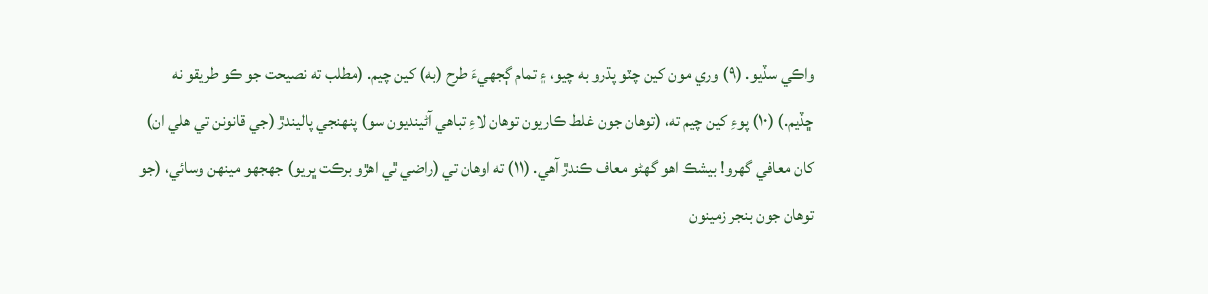واڪي سڏيو. (٩) وري مون کين چٽو پڌرو به چيو، ۽ تمام ڳجهيءَ طرح (به) کين چيم. (مطلب ته نصيحت جو ڪو طريقو نه ڇڏيم.) (١٠) پوءِ کين چيم ته، (توهان جون غلط ڪاريون توهان لاءِ تباهي آڻينديون سو) پنهنجي پاليندڙ (جي قانونن تي هلي ان) کان معافي گهرو! بيشڪ اهو گهڻو معاف ڪندڙ آهي. (١١) ته اوهان تي (راضي ٿي اهڙو برڪت ڀريو) جهجهو مينهن وسائي، (جو توهان جون بنجر زمينون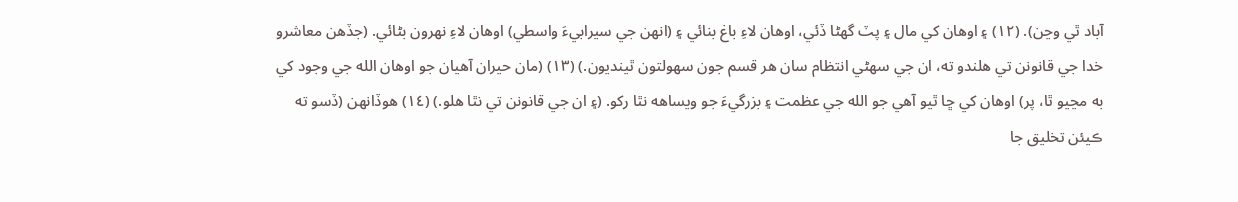آباد ٿي وڃن). (١٢) ۽ اوهان کي مال ۽ پٽ گهڻا ڏئي، اوهان لاءِ باغ بنائي ۽ (انهن جي سيرابيءَ واسطي) اوهان لاءِ نهرون بڻائي. (جڏهن معاشرو خدا جي قانونن تي هلندو ته، ان جي سهڻي انتظام سان هر قسم جون سهولتون ٿينديون.) (١٣) (مان حيران آهيان جو اوهان الله جي وجود کي به مڃيو ٿا، پر) اوهان کي ڇا ٿيو آهي جو الله جي عظمت ۽ بزرگيءَ جو ويساهه نٿا رکو. (۽ ان جي قانونن تي نٿا هلو.) (١٤) هوڏانهن (ڏسو ته ڪيئن تخليق جا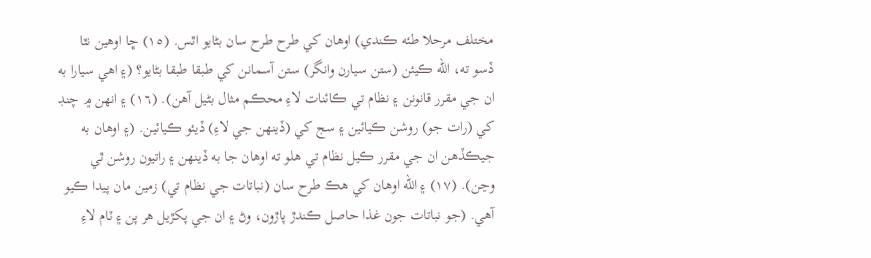مختلف مرحلا طئه ڪندي) اوهان کي طرح طرح سان بڻايو اٿس. (١٥) ڇا اوهين نٿا ڏسو ته، الله ڪيئن (ستن سيارن وانگر) ستن آسمانن کي طبقا طبقا بڻايو؟ (۽ اهي سيارا به ان جي مقرر قانونن ۽ نظام تي ڪائنات لاءِ محڪم مثال بڻيل آهن). (١٦) ۽ انهن ۾ چنڊ کي (رات جو) روشن ڪيائين ۽ سج کي (ڏينهن جي لاءِ) ڏيئو ڪيائين. (۽ اوهان به جيڪڏهن ان جي مقرر ڪيل نظام تي هلو ته اوهان جا به ڏينهن ۽ راتيون روشن ٿي وڃن). (١٧) ۽ الله اوهان کي هڪ طرح سان (نباتات جي نظام تي) زمين مان پيدا ڪيو آهي. (جو نباتات جون غذا حاصل ڪندڙ پاڙون، وڻ ۽ ان جي پکڙيل هر پن ۽ ٽام لاءِ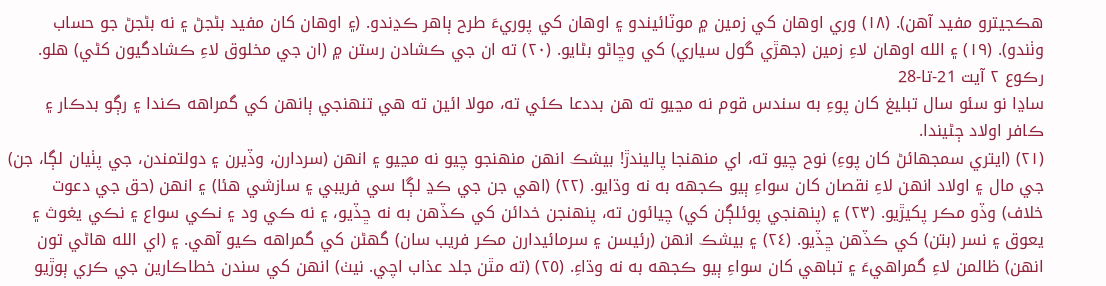هڪجيترو مفيد آهن). (١٨) وري اوهان کي زمين ۾ موٽائيندو ۽ اوهان کي پوريءَ طرح ٻاهر ڪڍندو. (۽ اوهان کان مفيد بڻجڻ ۽ نه بڻجڻ جو حساب وٺندو). (١٩) ۽ الله اوهان لاءِ زمين (جهڙي گول سياري) کي وڇاڻو بڻايو. (٢٠) ته ان جي ڪشادن رستن ۾ (ان جي مخلوق لاءِ ڪشادگيون کڻي) هلو.
رڪوع ٢ آيت 21-تا-28
ساڍا نو سئو سال تبليغ کان پوءِ به سندس قوم نه مڃيو ته هن بددعا ڪئي ته، مولا ائين ته هي تنهنجي ٻانهن کي گمراهه ڪندا ۽ رڳو بدڪار ۽ ڪافر اولاد ڄڻيندا.
(٢١) (ايتري سمجهائڻ کان پوءِ) نوح چيو ته، اي منهنجا پاليندڙ! بيشڪ انهن منهنجو چيو نه مڃيو ۽ انهن (سردارن، وڏيرن ۽ دولتمندن، جي پٺيان لڳا، جن) جي مال ۽ اولاد انهن لاءِ نقصان کان سواءِ ٻيو ڪجهه به نه وڌايو. (٢٢) (اهي جن جي ڪڍ لڳا سي فريبي ۽ سازشي هئا) ۽ انهن (حق جي دعوت خلاف) وڏو مڪر پکيڙيو. (٢٣) ۽ (پنهنجي پوئلڳن کي) چيائون ته، پنهنجن خدائن کي ڪڏهن به نه ڇڏيو، ۽ نه ڪي ود ۽ نڪي سواع ۽ نڪي يغوث ۽ يعوق ۽ نسر (بتن) کي ڪڏهن ڇڏيو. (٢٤) ۽ بيشڪ انهن (رئيسن ۽ سرمائيدارن مڪر فريب سان) گهڻن کي گمراهه ڪيو آهي. ۽ (اي الله هاڻي تون انهن) ظالمن لاءِ گمراهيءَ ۽ تباهي کان سواءِ ٻيو ڪجهه به نه وڌاءِ. (٢٥) (ته مٿن جلد عذاب اچي. نيٺ) انهن کي سندن خطاڪارين جي ڪري ٻوڙيو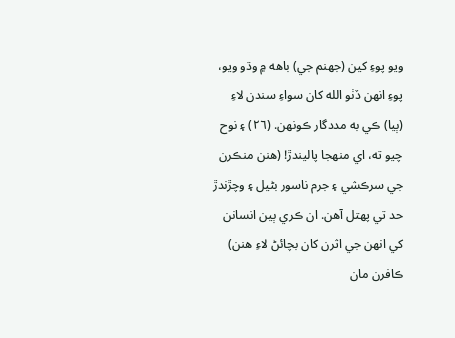ويو پوءِ کين (جهنم جي) باهه ۾ وڌو ويو، پوءِ انهن ڏٺو الله کان سواءِ سندن لاءِ (ٻيا) ڪي به مددگار ڪونهن. (٢٦) ۽ نوح چيو ته، اي منهجا پاليندڙ! (هنن منڪرن جي سرڪشي ۽ جرم ناسور بڻيل ۽ وچڙندڙ حد تي پهتل آهن. ان ڪري ٻين انسانن کي انهن جي اثرن کان بچائڻ لاءِ هنن) ڪافرن مان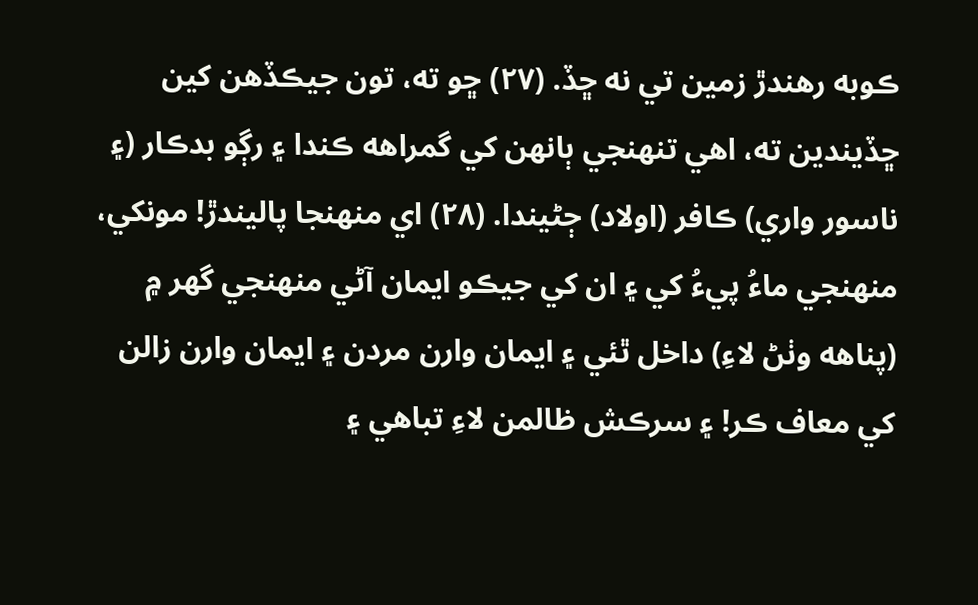ڪوبه رهندڙ زمين تي نه ڇڏ. (٢٧) ڇو ته، تون جيڪڏهن کين ڇڏيندين ته، اهي تنهنجي ٻانهن کي گمراهه ڪندا ۽ رڳو بدڪار (۽ ناسور واري) ڪافر (اولاد) ڄڻيندا. (٢٨) اي منهنجا پاليندڙ! مونکي، منهنجي ماءُ پيءُ کي ۽ ان کي جيڪو ايمان آڻي منهنجي گهر ۾ (پناهه وٺڻ لاءِ) داخل ٿئي ۽ ايمان وارن مردن ۽ ايمان وارن زالن کي معاف ڪر! ۽ سرڪش ظالمن لاءِ تباهي ۽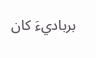برباديءَ کان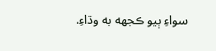سواءِ ٻيو ڪجهه به وڌاءِ.